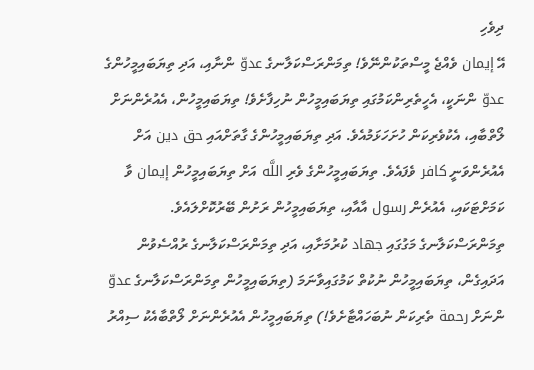ދިވެހި
އޭ إيمان ވެއްޖެ މީސްތަކުންނޭވެ! ތިމަންރަސްކަލާނގެ عدوّ ންނާއި، އަދި ތިޔަބައިމީހުންގެ عدوّ ންނަކީ، އެހީތެރިންކަމުގައި ތިޔަބައިމީހުން ނުހިފާށެވެ! ތިޔަބައިމީހުން، އެއުރެންނަށް ލޯތްބާއި، އެކުވެރިކަން ހުށަހަޅަމުއެވެ. އަދި ތިޔަބައިމީހުންގެ ގާތަށްއައި حق دين އަށް އެއުރެންވަނީ كافر ވެފައެވެ. ތިޔަބައިމީހުންގެ ވެރި اللَّه އަށް ތިޔަބައިމީހުން إيمان ވާ ކަމަށްޓަކައި، އެއުރެން رسول އާއާއި، ތިޔަބައިމީހުން ރަށުން ބޭރުކޮށްލައެވެ. ތިމަންރަސްކަލާނގެ މަގުގައި جهاد ކުރުމަށާއި، އަދި ތިމަންރަސްކަލާނގެ ރުއްސެވުން އަދައިގެން، ތިޔަބައިމީހުން ނުކުތް ކަމުގައިވާނަމަ (ތިޔަބައިމީހުން ތިމަންރަސްކަލާނގެ عدوّ ންނަށް رحمة ތެރިކަން ނުބަހައްޓާށެވެ!) ތިޔަބައިމީހުން އެއުރެންނަށް ލޯތްބާއެކު ސިއްރު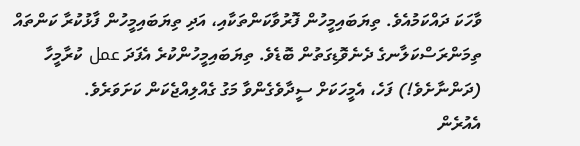ވާހަކަ ދައްކަމުއެވެ. ތިޔަބައިމީހުން ފޮރުވާކަންތަކާއި، އަދި ތިޔަބައިމީހުން ފާޅުކުރާ ކަންތައް ތިމަންރަސްކަލާނގެ ދެނެވޮޑިގަތުން ބޮޑެވެ. ތިޔަބައިމީހުންކުރެ އެފަދަ عمل ކުރާމީހާ (ދަންނާށެވެ!) ފަހެ، އެމީހަކަށް ސީދާވެގެންވާ މަގު ގެއްލިއްޖެކަން ކަށަވަރެވެ.
އެއުރެން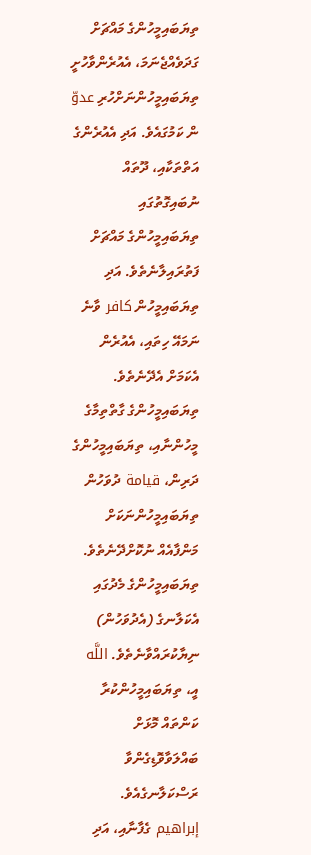ތިޔަބައިމީހުންގެ މައްޗަށް ގަދަވެއްޖެނަމަ، އެއުރެންވާހުށީ ތިޔަބައިމީހުންނަށްހުރި عدوّ ން ކަމުގައެވެ. އަދި އެއުރެންގެ އަތްތަކާއި، ދޫތައް ނުބައިގޮތުގައި ތިޔަބައިމީހުންގެ މައްޗަށް ފަތުރައިލާނެތެވެ. އަދި ތިޔަބައިމީހުން كافر ވާނެ ނަމައޭ ހިތައި، އެއުރެން އެކަމަށް އެދޭނެތެވެ.
ތިޔަބައިމީހުންގެ ގާތްތިމާގެ މީހުންނާއި، ތިޔަބައިމީހުންގެ ދަރިން، قيامة ދުވަހުން ތިޔަބައިމީހުންނަކަށް މަންފާއެއް ނުކޮށްދޭނެތެވެ. ތިޔަބައިމީހުންގެ މެދުގައި އެކަލާނގެ (އެދުވަހުން) ނިޔާކުރައްވާނެތެވެ. اللَّه އީ، ތިޔަބައިމީހުންކުރާ ކަންތައް މޮޅަށް ބައްލަވާވޮޑިގެންވާ ރަސްކަލާނގެއެވެ.
إبراهيم ގެފާނާއި، އަދި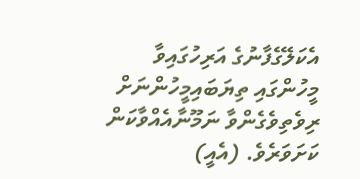އެކަލޭގެފާނުގެ އަރިހުގައިވާ މީހުންގައި ތިޔަބައިމީހުންނަށް ރިވެތިވެގެންވާ ނަމޫނާއެއްވާކަން ކަށަވަރެވެ. (އެއީ)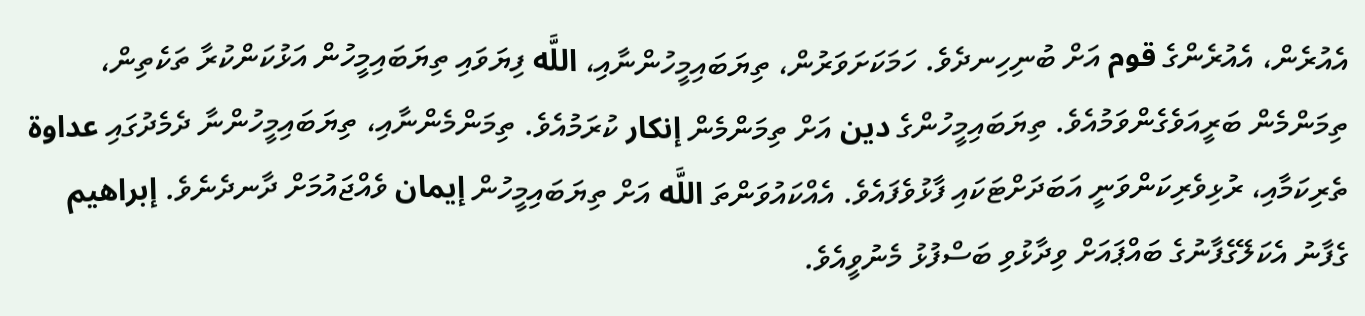އެއުރެން، އެއުރެންގެ قوم އަށް ބުނިހިނދެވެ. ހަމަކަށަވަރުން، ތިޔަބައިމީހުންނާއި، اللَّه ފިޔަވައި ތިޔަބައިމީހުން އަޅުކަންކުރާ ތަކެތިން، ތިމަންމެން ބަރީއަވެގެންވަމުއެވެ. ތިޔަބައިމީހުންގެ دين އަށް ތިމަންމެން إنكار ކުރަމުއެވެ. ތިމަންމެންނާއި، ތިޔަބައިމީހުންނާ ދެމެދުގައި عداوة ތެރިކަމާއި، ރުޅިވެރިކަންވަނީ އަބަދަށްޓަކައި ފާޅުވެފައެވެ. އެއްކައުވަންތަ اللَّه އަށް ތިޔަބައިމީހުން إيمان ވެއްޖައުމަށް ދާނދެނެވެ. إبراهيم ގެފާނު އެކަލޭގެފާނުގެ ބައްޕައަށް ވިދާޅުވި ބަސްފުޅު މެނުވީއެވެ.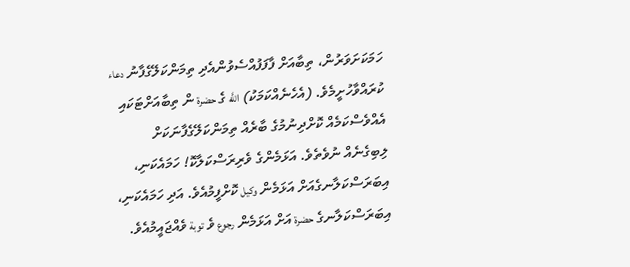ހަމަކަށަވަރުން، ތިބާއަށް ފާފަފުއްސެވުންއެދި ތިމަންކަލޭގެފާނު دعاء ކުރައްވާހުށީމެވެ. (އެހެނެއްކަމަކު) اللَّه ގެ حضرة ން ތިބާއަށްޓަކައި އެއްވެސްކަމެއް ކޮށްދިނުމުގެ ބާރެއް ތިމަންކަލޭގެފާނަކަށް ލިބިގެނެއް ނުވެތެވެ. އަޅަމެންގެ ވެރިރަސްކަލާކޮ! ހަމައެކަނި، އިބަރަސްކަލާނގެއަށް އަޅަމެން وكيل ކޮށްފީމުއެވެ. އަދި ހަމައެކަނި، އިބަރަސްކަލާނގެ حضرة އަށް އަޅަމެން رجوع ވެ توبة ވެއްޖައީމުއެވެ.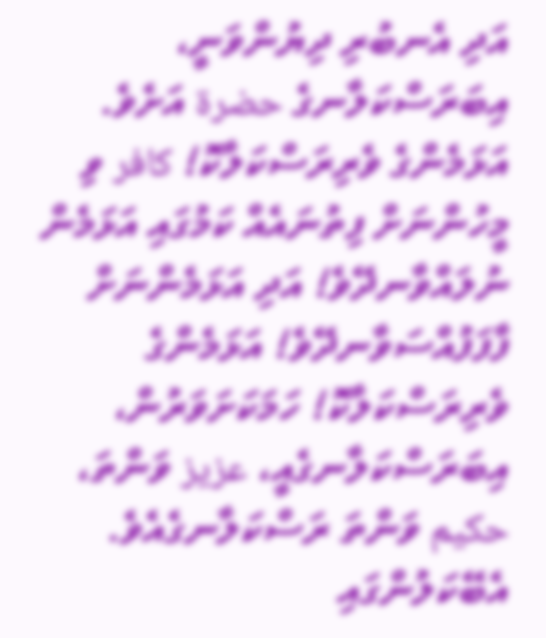އަދި އެނބުރި ދިޔުންވަނީ، އިބަރަސްކަލާނގެ حضرة އަށެވެ.
އަޅަމެންގެ ވެރިރަސްކަލާކޮ! كافر ވި މީހުންނަށް ފިތުނައެއް ކަމުގައި އަޅަމެން ނުލައްވާނދޭވެ! އަދި އަޅަމެންނަށް ފާފަފުއްސަވާނދޭވެ! އަޅަމެންގެ ވެރިރަސްކަލާކޮ! ހަމަކަށަވަރުން، އިބަރަސްކަލާނގެއީ، عزيز ވަންތަ، حكيم ވަންތަ ރަސްކަލާނގެއެވެ.
އެބޭކަލުންގައި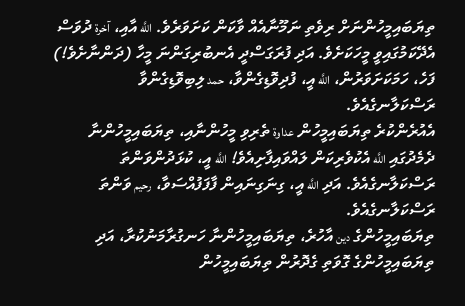ތިޔަބައިމީހުންނަށް ރިވެތި ނަމޫނާއެއް ވާކަން ކަށަވަރެވެ. اللَّه އާއި، آخرة ދުވަސް އެދޭކަމުގައިވީ މީހަކަށެވެ. އަދި ފުރަގަސްދީ އެނބުރިގަންނަ މީހާ (ދަންނާށެވެ!) ފަހެ، ހަމަކަށަވަރުން، اللَّه އީ، ފުދިވޮޑިގެންވާ، حمد ލިބިވޮޑިގެންވާ ރަސްކަލާނގެއެވެ.
އެއުރެންކުރެ ތިޔަބައިމީހުން عداوة ތެރިވި މީހުންނާއި، ތިޔަބައިމީހުންނާ ދެމެދުގައި اللَّه އެކުވެރިކަން ލައްވައިފާށިއެވެ! اللَّه އީ، ކުޅަދުންވަންތަ ރަސްކަލާނގެއެވެ. އަދި اللَّه އީ، ގިނަގިނައިން ފާފަފުއްސަވާ، رحيم ވަންތަ ރަސްކަލާނގެއެވެ.
ތިޔަބައިމީހުންގެ دين އާހުރެ، ތިޔަބައިމީހުންނާ ހަނގުރާމަނުކުރާ، އަދި ތިޔަބައިމީހުންގެ ގޮވަތި ގެދޮރުން ތިޔަބައިމީހުން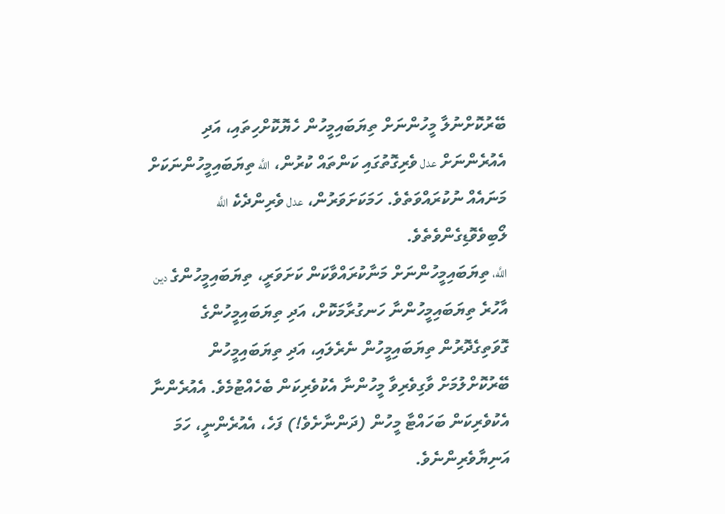ބޭރުކޮށްނުލާ މީހުންނަށް ތިޔަބައިމީހުން ހެޔޮކޮށްހިތައި، އަދި އެއުރެންނަށް عدل ވެރިގޮތުގައި ކަންތައް ކުރުން، اللَّه ތިޔަބައިމީހުންނަކަށް މަނައެއް ނުކުރައްވަތެވެ. ހަމަކަށަވަރުން، عدل ވެރިންދެކެ اللَّه ލޯބިވެވޮޑިގެންވެތެވެ.
اللَّه، ތިޔަބައިމީހުންނަށް މަނާކުރައްވާކަން ކަށަވަރީ، ތިޔަބައިމީހުންގެ دين އާހުރެ ތިޔަބައިމީހުންނާ ހަނގުރާމަކޮށް، އަދި ތިޔަބައިމީހުންގެ ގޮވަތިގެދޮރުން ތިޔަބައިމީހުން ނެރެލައި، އަދި ތިޔަބައިމީހުން ބޭރުކޮށްލުމަށް ވާގިވެރިވާ މީހުންނާ އެކުވެރިކަން ބެހެއްޓުމެވެ. އެއުރެންނާ އެކުވެރިކަން ބަހައްޓާ މީހުން (ދަންނާށެވެ!) ފަހެ، އެއުރެންނީ، ހަމަ އަނިޔާވެރިންނެވެ.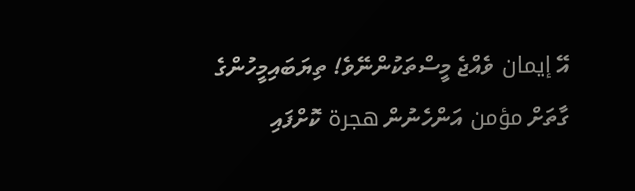އޭ إيمان ވެއްޖެ މީސްތަކުންނޭވެ! ތިޔަބައިމީހުންގެ ގާތަށް مؤمن އަންހެނުން هجرة ކޮށްފައި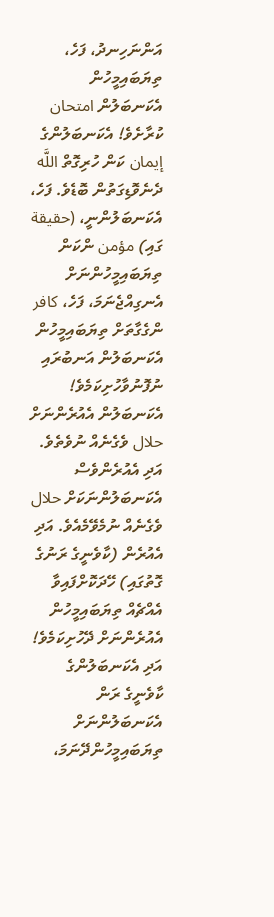އަންނަހިނދު، ފަހެ، ތިޔަބައިމީހުން އެކަނބަލުން امتحان ކުރާށެވެ! އެކަނބަލުންގެ إيمان ކަން ހުރިގޮތް اللَّه ދެނެވޮޑިގަތުން ބޮޑެވެ. ފަހެ، އެކަނބަލުންނީ، (حقيقة ގައި) مؤمن ންކަން ތިޔަބައިމީހުންނަށް އެނގިއްޖެނަމަ، ފަހެ، كافر ންގެގާތަށް ތިޔަބައިމީހުން އެކަނބަލުން އަނބުރައި ނުފޮނުވާހުށިކަމެވެ! އެކަނބަލުން އެއުރެންނަށް حلال ވެގެނެއް ނުވެތެވެ. އަދި އެއުރެންވެސް އެކަނބަލުންނަކަށް حلال ވެގެނެއް ނުމެވޭމެއެވެ. އަދި އެއުރެން (ކާވެނީގެ ރަނުގެ ގޮތުގައި) ހޭދަކޮށްފައިވާ އެއްޗެއް ތިޔަބައިމީހުން އެއުރެންނަށް ދޭހުށިކަމެވެ! އަދި އެކަނބަލުންގެ ކާވެނީގެ ރަން އެކަނބަލުންނަށް ތިޔަބައިމީހުންދޭނަމަ،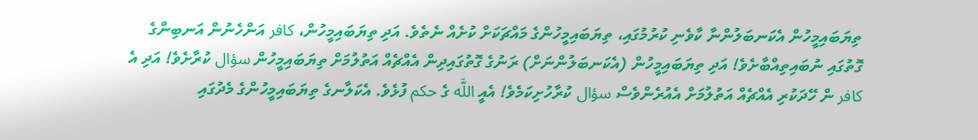ތިޔަބައިމީހުން އެކަނބަލުންނާ ކާވެނި ކުރުމުގައި، ތިޔަބައިމީހުންގެ މައްޗަކަށް ކުށެއް ނެތެވެ. އަދި ތިޔަބައިމީހުން، كافر އަންހެނުން އަނބިންގެ ގޮތުގައި ނުބައިތިއްބާށެވެ! އަދި ތިޔަބައިމީހުން (އެކަނބަލުންނަށް) ރަނުގެ ގޮތުގައިދިން އެއްޗެއް އަތުލުމަށް ތިޔަބައިމީހުން سؤال ކުރާށެވެ! އަދި އެ كافر ން ހޭދަކުރި އެއްޗެއް އަތުލުމަށް އެއުރެންވެސް سؤال ކުރާހުށިކަމެވެ! އެއީ اللَّه ގެ حكم ފުޅެވެ. އެކަލާނގެ ތިޔަބައިމީހުންގެ މެދުގައި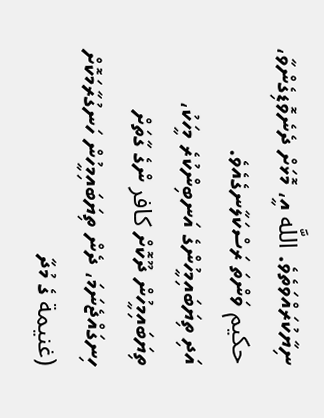ނިޔާކުރައްވަތެވެ. اللَّه އީ، މޮޅަށް ދެނެވޮޑިގެންވާ، حكيم ވަންތަ ރަސްކަލާނގެއެވެ.
އަދި ތިޔަބައިމީހުންގެ އަނބިންކުރެ މީހަކު، ތިޔަބައިމީހުން ދޫކޮށް كافر ންގެ ގާތަށް ހިނގައްޖެނަމަ، ދެން ތިޔަބައިމީހުން ހަނގުރާމަކޮށް (غنيمة ގެ މުދާ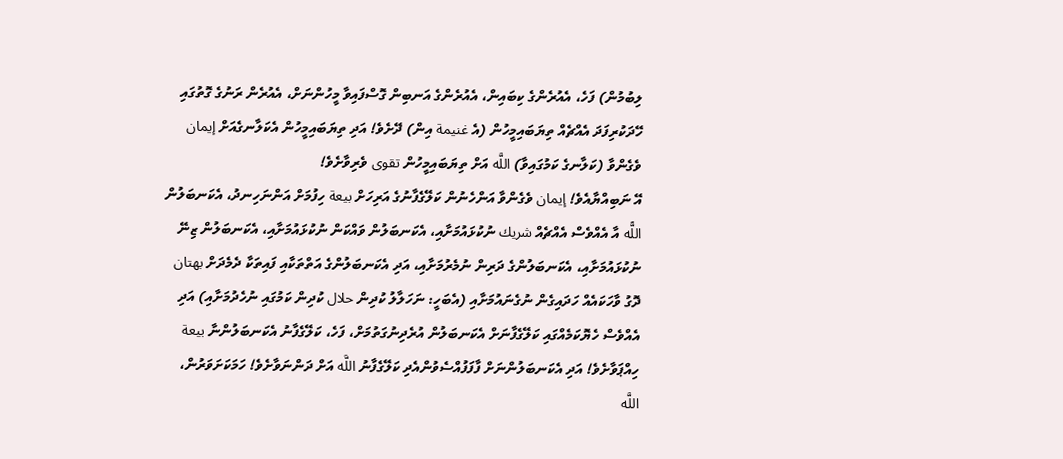ލިބުމުން) ފަހެ، އެއުރެންގެ ކިބައިން، އެއުރެންގެ އަނބިން ގޮސްފައިވާ މީހުންނަށް، އެއުރެން ރަނުގެ ގޮތުގައި ހޭދަކުރިފަދަ އެއްޗެއް ތިޔަބައިމީހުން (އެ غنيمة އިން) ދޭށެވެ! އަދި ތިޔަބައިމީހުން އެކަލާނގެއަށް إيمان ވެގެންވާ (ކަލާނގެ ކަމުގައިވާ) اللَّه އަށް ތިޔަބައިމީހުން تقوى ވެރިވާށެވެ!
އޭ ނަބިއްޔާއެވެ! إيمان ވެގެންވާ އަންހެނުން ކަލޭގެފާނުގެ އަރިހަށް بيعة ހިފުމަށް އަންނަހިނދު، އެކަނބަލުން اللًّه އާ އެއްވެސް އެއްޗެއް شريك ނުކުޅައުމަށާއި، އެކަނބަލުން ވައްކަން ނުކުޅައުމަށާއި، އެކަނބަލުން ޒިނޭ ނުކުޅައުމަށާއި، އެކަނބަލުންގެ ދަރިން ނުމެރުމަށާއި، އަދި އެކަނބަލުންގެ އަތްތަކާއި ފައިތަކާ ދެމެދަށް بهتان ދޮގު ވާހަކައެއް ހަދައިގެން ނުގެނައުމަށާއި (އެބަހީ: ނަހަލާލު ކުދިން حلال ކުދިން ކަމުގައި ނުހެދުމަށާއި) އަދި އެއްވެސް ހެޔޮކަމެއްގައި ކަލޭގެފާނަށް އެކަނބަލުން އުރެދިނުގަތުމަށް، ފަހެ، ކަލޭގެފާނު އެކަނބަލުންނާ بيعة ހިއްޕަވާށެވެ! އަދި އެކަނބަލުންނަށް ފާފަފުއްސެވުންއެދި ކަލޭގެފާނު اللَّه އަށް ދަންނަވާށެވެ! ހަމަކަށަވަރުން، اللَّه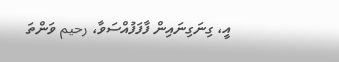އީ، ގިނަގިނައިން ފާފަފުއްސަވާ، رحيم ވަންތަ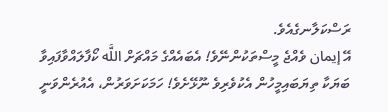ރަސްކަލާނގެއެވެ.
އޭ إيمان ވެއްޖެ މީސްތަކުންނޭވެ! އެބައެއްގެ މައްޗަށް اللَّه ކޯފާލައްވާފައިވާ ބަޔަކާ ތިޔަބައިމީހުން އެކުވެރިވެ ނޫޅޭށެވެ! ހަމަކަށަވަރުން، އެއުރެންވަނީ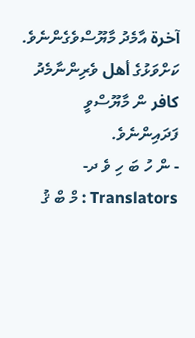آخرة އާމެދު މާޔޫސްވެގެންނެވެ. ކަށްވަޅުގެ أهل ވެރިންނާމެދު كافر ން މާޔޫސްވީ ފަދައިންނެވެ.
- ން ހު ބަ ހި ވެ ދ-
Translators : މް ބް ޤު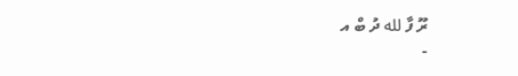ރޫ ފާ لله ދު ބް އ
-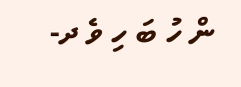ން ހު ބަ ހި ވެ ދ-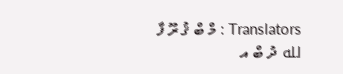Translators : މް ބް ޤު ރޫ ފާ لله ދު ބް އ